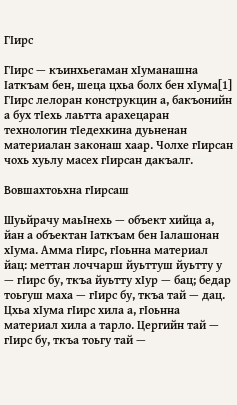ГӀирс

ГӀирс — къинхьегаман хӀуманашна Ӏаткъам бен, шеца цхьа болх бен хӀума[1] ГӀирс лелоран конструкцин а, бакъонийн а бух тӀехь лаьтта арахецаран технологин тӀедехкина дуьненан материалан законаш хаар. Чолхе гӀирсан чохь хуьлу масех гӀирсан дакъалг.

Вовшахтоьхна гӀирсаш

Шуьйрачу маьӀнехь — объект хийца а, йан а объектан Ӏаткъам бен Ӏалашонан хӀума. Амма гӀирс, гӀоьнна материал йац: меттан лоччарш йуьттуш йуьтту у — гӀирс бу, ткъа йуьтту хӀур — бац; бедар тоьгуш маха — гӀирс бу, ткъа тай — дац. Цхьа хӀума гӀирс хила а, гӀоьнна материал хила а тарло. Цергийн тай — гӀирс бу, ткъа тоьгу тай —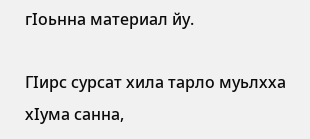гӀоьнна материал йу.

ГӀирс сурсат хила тарло муьлхха хӀума санна,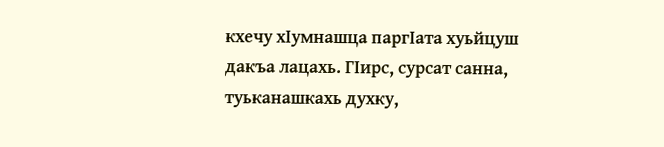кхечу хӀумнашца паргӀата хуьйцуш дакъа лацахь. ГӀирс, сурсат санна, туьканашкахь духку,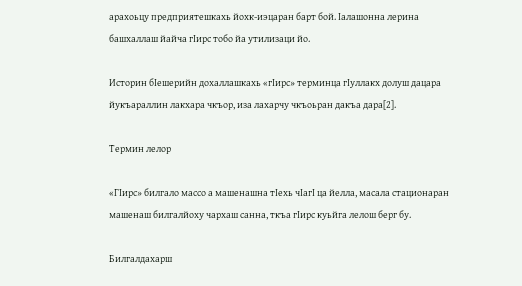арахоьцу предприятешкахь йохк-иэцаран барт бой. Ӏалашонна лерина башхаллаш йайча гӀирс тобо йа утилизаци йо.

Историн бӀешерийн дохаллашкахь «гӀирс» терминца гӀуллакх долуш дацара йукъараллин лакхара чкъор, иза лахарчу чкъоьран дакъа дара[2].

Термин лелор

«ГӀирс» билгало массо а машенашна тӀехь чӀагӀ ца йелла, масала стационаран машенаш билгалйоху чархаш санна, ткъа гӀирс куьйга лелош берг бу.

Билгалдахарш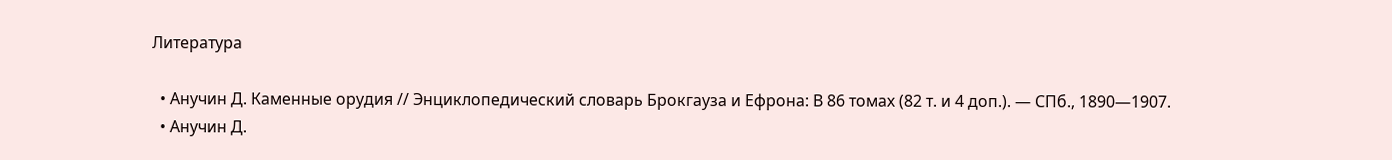Литература

  • Анучин Д. Каменные орудия // Энциклопедический словарь Брокгауза и Ефрона: В 86 томах (82 т. и 4 доп.). — СПб., 1890—1907.
  • Анучин Д.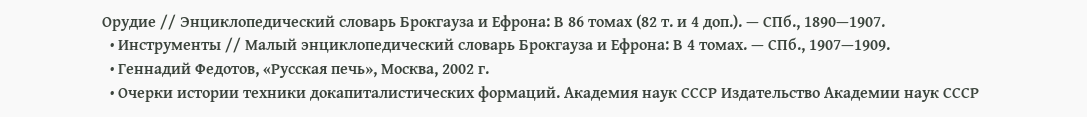Орудие // Энциклопедический словарь Брокгауза и Ефрона: В 86 томах (82 т. и 4 доп.). — СПб., 1890—1907.
  • Инструменты // Малый энциклопедический словарь Брокгауза и Ефрона: В 4 томах. — СПб., 1907—1909.
  • Геннадий Федотов, «Русская печь», Москва, 2002 г.
  • Очерки истории техники докапиталистических формаций. Академия наук СССР Издательство Академии наук СССР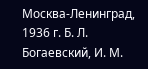Москва-Ленинград, 1936 г. Б. Л. Богаевский, И. М.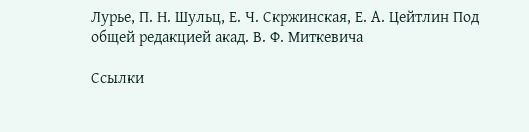Лурье, П. Н. Шульц, Е. Ч. Скржинская, Е. А. Цейтлин Под общей редакцией акад. В. Ф. Миткевича

Ссылки